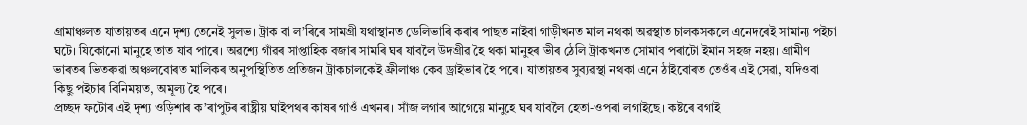গ্ৰামাঞ্চলত যাতায়তৰ এনে দৃশ্য তেনেই সুলভ। ট্ৰাক বা ল’ৰিৰে সামগ্ৰী যথাস্থানত ডেলিভাৰি কৰাৰ পাছত নাইবা গাড়ীখনত মাল নথকা অৱস্থাত চালকসকলে এনেদৰেই সামান্য পইচা ঘটে। যিকোনো মানুহে তাত যাব পাৰে। অৱশ্যে গাঁৱৰ সাপ্তাহিক বজাৰ সামৰি ঘৰ যাবলৈ উদগ্ৰীৱ হৈ থকা মানুহৰ ভীৰ ঠেলি ট্ৰাকখনত সোমাব পৰাটো ইমান সহজ নহয়। গ্ৰামীণ ভাৰতৰ ভিতৰুৱা অঞ্চলবোৰত মালিকৰ অনুপস্থিতিত প্ৰতিজন ট্ৰাকচালকেই ফ্ৰীলাঞ্চ কেব ড্ৰাইভাৰ হৈ পৰে। যাতায়তৰ সুব্যৱস্থা নথকা এনে ঠাইবোৰত তেওঁৰ এই সেৱা, যদিওবা কিছু পইচাৰ বিনিময়ত, অমূল্য হৈ পৰে।
প্ৰচ্ছদ ফটোৰ এই দৃশ্য ওড়িশাৰ ক’ৰাপুটৰ ৰাষ্ট্ৰীয় ঘাইপথৰ কাষৰ গাওঁ এখনৰ। সাঁজ লগাৰ আগেয়ে মানুহে ঘৰ যাবলৈ হেতা-ওপৰা লগাইছে। কষ্টৰে বগাই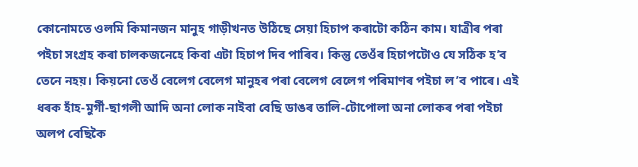কোনোমতে ওলমি কিমানজন মানুহ গাড়ীখনত উঠিছে সেয়া হিচাপ কৰাটো কঠিন কাম। যাত্ৰীৰ পৰা পইচা সংগ্ৰহ কৰা চালকজনেহে কিবা এটা হিচাপ দিব পাৰিব। কিন্তু তেওঁৰ হিচাপটোও যে সঠিক হ’ব তেনে নহয়। কিয়নো তেওঁ বেলেগ বেলেগ মানুহৰ পৰা বেলেগ বেলেগ পৰিমাণৰ পইচা ল’ব পাৰে। এই ধৰক হাঁহ-মুৰ্গী-ছাগলী আদি অনা লোক নাইবা বেছি ডাঙৰ তালি-টোপোলা অনা লোকৰ পৰা পইচা অলপ বেছিকৈ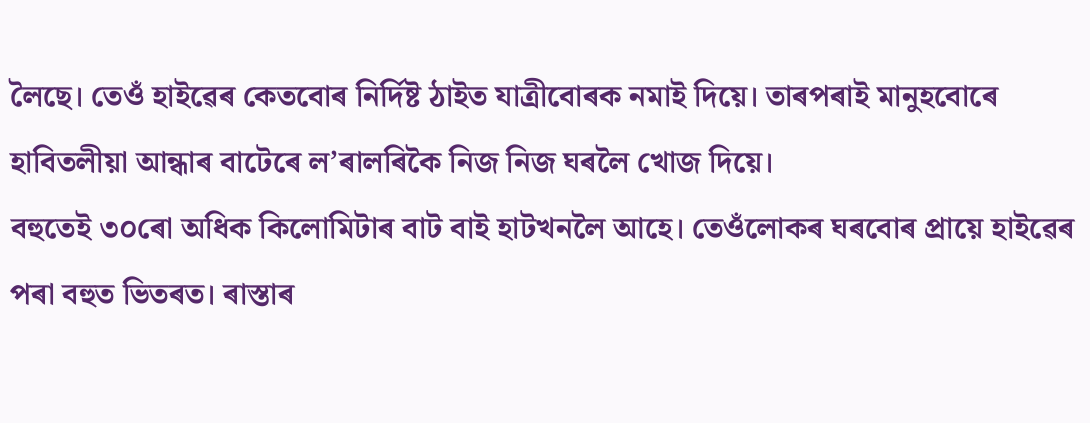লৈছে। তেওঁ হাইৱেৰ কেতবোৰ নিৰ্দিষ্ট ঠাইত যাত্ৰীবোৰক নমাই দিয়ে। তাৰপৰাই মানুহবোৰে হাবিতলীয়া আন্ধাৰ বাটেৰে ল’ৰালৰিকৈ নিজ নিজ ঘৰলৈ খোজ দিয়ে।
বহুতেই ৩০ৰো অধিক কিলোমিটাৰ বাট বাই হাটখনলৈ আহে। তেওঁলোকৰ ঘৰবোৰ প্ৰায়ে হাইৱেৰ পৰা বহুত ভিতৰত। ৰাস্তাৰ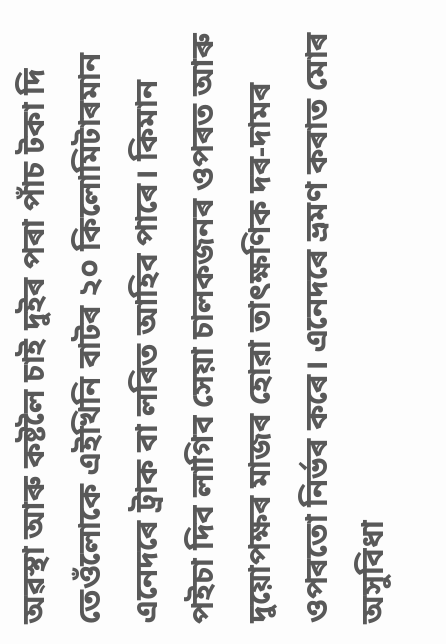অৱস্থা আৰু কষ্টলৈ চাই দুইৰ পৰা পাঁচ টকা দি তেওঁলোকে এইখিনি বাটৰ ২০ কিলোমিটাৰমান এনেদৰে ট্ৰাক বা লৰিত আহিব পাৰে। কিমান পইচা দিব লাগিব সেয়া চালকজনৰ ওপৰত আৰু দুয়োপক্ষৰ মাজৰ হোৱা তাৎক্ষণিক দৰ-দামৰ ওপৰতো নিৰ্ভৰ কৰে। এনেদৰে ভ্ৰমণ কৰাত মোৰ অসুবিধা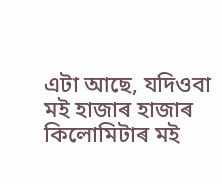এটা আছে, যদিওবা মই হাজাৰ হাজাৰ কিলোমিটাৰ মই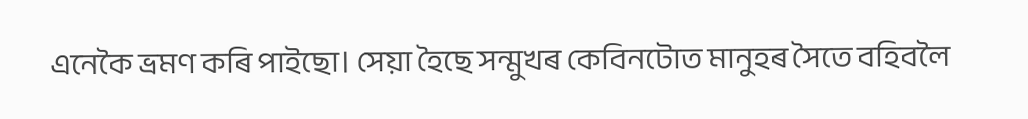এনেকৈ ভ্ৰমণ কৰি পাইছো। সেয়া হৈছে সন্মুখৰ কেবিনটোত মানুহৰ সৈতে বহিবলৈ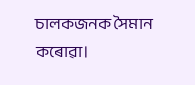চালকজনক সৈমান কৰোৱা।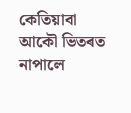কেতিয়াবা আকৌ ভিতৰত নাপালে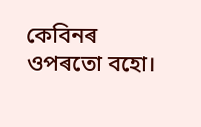কেবিনৰ ওপৰতো বহো।